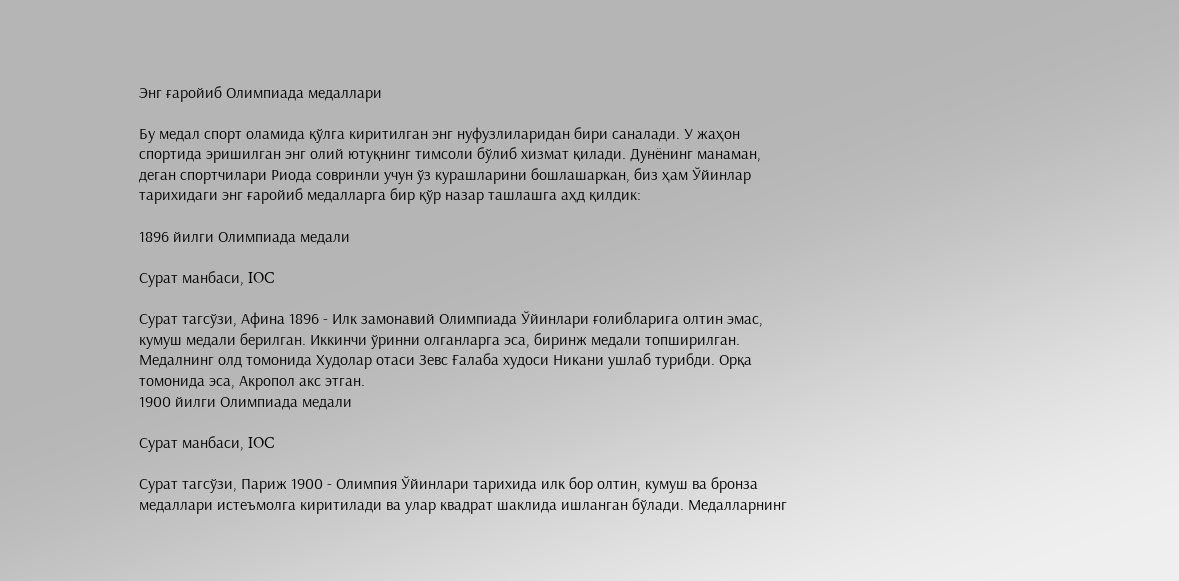Энг ғаройиб Олимпиада медаллари

Бу медал спорт оламида қўлга киритилган энг нуфузлиларидан бири саналади. У жаҳон спортида эришилган энг олий ютуқнинг тимсоли бўлиб хизмат қилади. Дунёнинг манаман, деган спортчилари Риода совринли учун ўз курашларини бошлашаркан, биз ҳам Ўйинлар тарихидаги энг ғаройиб медалларга бир қўр назар ташлашга аҳд қилдик:

1896 йилги Олимпиада медали

Сурат манбаси, IOC

Сурат тагсўзи, Афина 1896 - Илк замонавий Олимпиада Ўйинлари ғолибларига олтин эмас, кумуш медали берилган. Иккинчи ўринни олганларга эса, биринж медали топширилган. Медалнинг олд томонида Худолар отаси Зевс Ғалаба худоси Никани ушлаб турибди. Орқа томонида эса, Акропол акс этган.
1900 йилги Олимпиада медали

Сурат манбаси, IOC

Сурат тагсўзи, Париж 1900 - Олимпия Ўйинлари тарихида илк бор олтин, кумуш ва бронза медаллари истеъмолга киритилади ва улар квадрат шаклида ишланган бўлади. Медалларнинг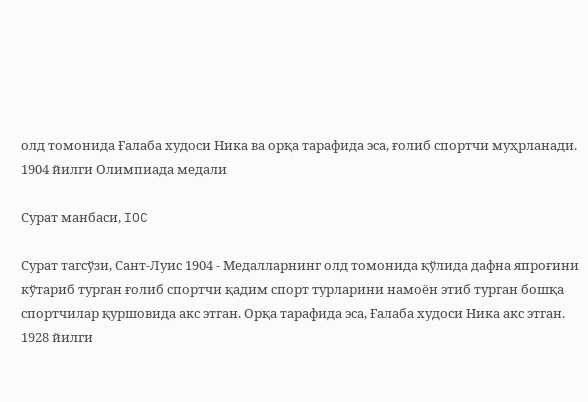олд томонида Ғалаба худоси Ника ва орқа тарафида эса, ғолиб спортчи муҳрланади.
1904 йилги Олимпиада медали

Сурат манбаси, IOC

Сурат тагсўзи, Сант-Луис 1904 - Медалларнинг олд томонида қўлида дафна япроғини кўтариб турган ғолиб спортчи қадим спорт турларини намоён этиб турган бошқа спортчилар қуршовида акс этган. Орқа тарафида эса, Ғалаба худоси Ника акс этган.
1928 йилги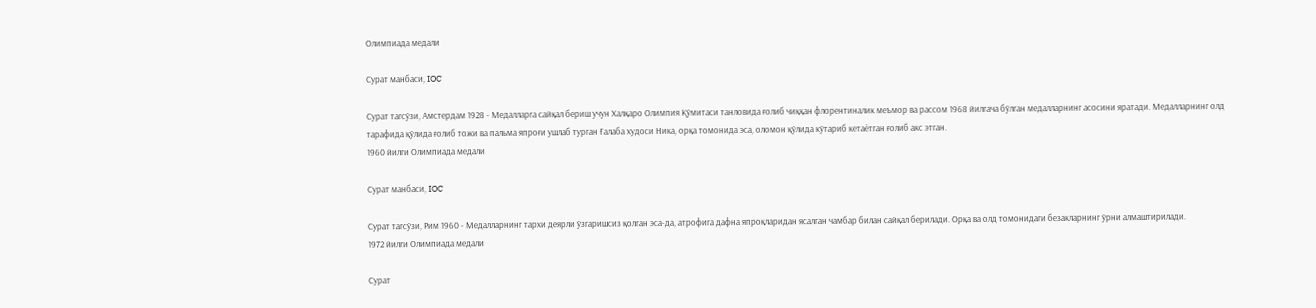Олимпиада медали

Сурат манбаси, IOC

Сурат тагсўзи, Амстердам 1928 - Медалларга сайқал бериш учун Халқаро Олимпия Қўмитаси танловида ғолиб чиққан флорентиналик меъмор ва рассом 1968 йилгача бўлган медалларнинг асосини яратади. Медалларнинг олд тарафида қўлида ғолиб тожи ва пальма япроғи ушлаб турган Ғалаба худоси Ника, орқа томонида эса, оломон қўлида кўтариб кетаётган ғолиб акс этган.
1960 йилги Олимпиада медали

Сурат манбаси, IOC

Сурат тагсўзи, Рим 1960 - Медалларнинг тархи деярли ўзгаришсиз қолган эса-да, атрофига дафна япроқларидан ясалган чамбар билан сайқал берилади. Орқа ва олд томонидаги безакларнинг ўрни алмаштирилади.
1972 йилги Олимпиада медали

Сурат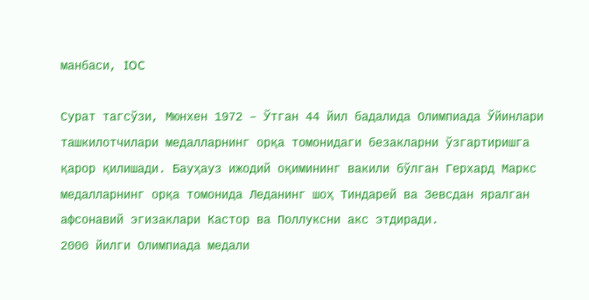манбаси, IOC

Сурат тагсўзи, Мюнхен 1972 – Ўтган 44 йил бадалида Олимпиада Ўйинлари ташкилотчилари медалларнинг орқа томонидаги безакларни ўзгартиришга қарор қилишади. Бауҳауз ижодий оқимининг вакили бўлган Герхард Маркс медалларнинг орқа томонида Леданинг шоҳ Тиндарей ва Зевсдан яралган афсонавий эгизаклари Кастор ва Поллуксни акс этдиради.
2000 йилги Олимпиада медали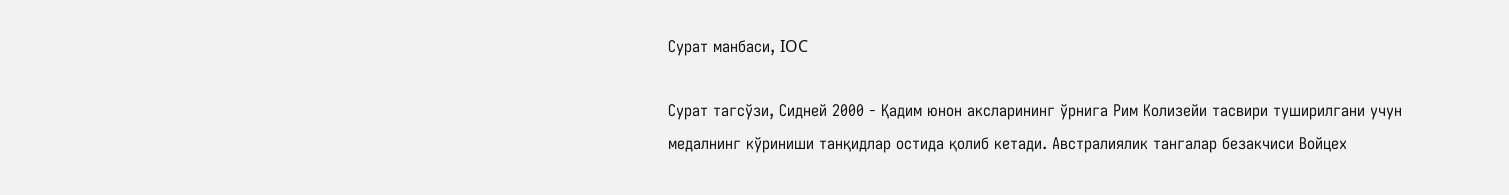Сурат манбаси, IOC

Сурат тагсўзи, Сидней 2000 - Қадим юнон аксларининг ўрнига Рим Колизейи тасвири туширилгани учун медалнинг кўриниши танқидлар остида қолиб кетади. Австралиялик тангалар безакчиси Войцех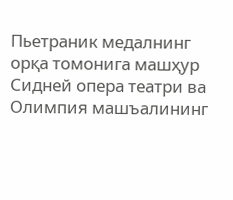Пьетраник медалнинг орқа томонига машҳур Сидней опера театри ва Олимпия машъалининг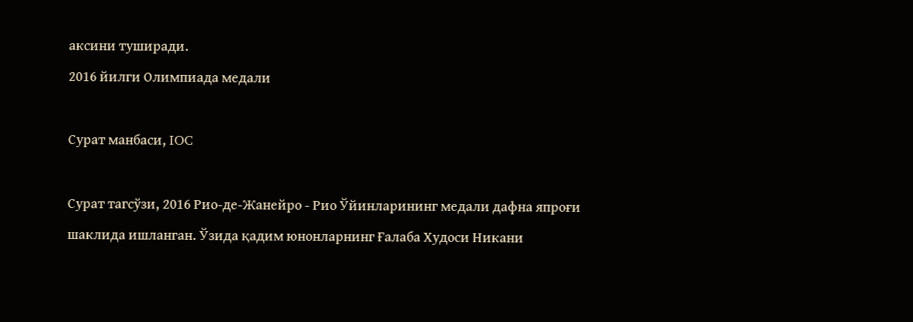аксини туширади.
2016 йилги Олимпиада медали

Сурат манбаси, IOC

Сурат тагсўзи, 2016 Рио-де-Жанейро - Рио Ўйинларининг медали дафна япроғи шаклида ишланган. Ўзида қадим юнонларнинг Ғалаба Худоси Никани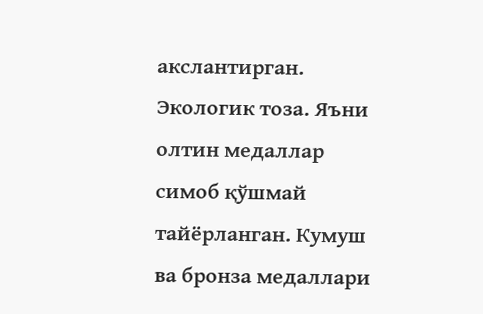акслантирган. Экологик тоза. Яъни олтин медаллар симоб қўшмай тайёрланган. Кумуш ва бронза медаллари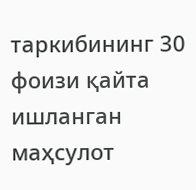таркибининг 30 фоизи қайта ишланган маҳсулот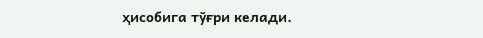ҳисобига тўғри келади.